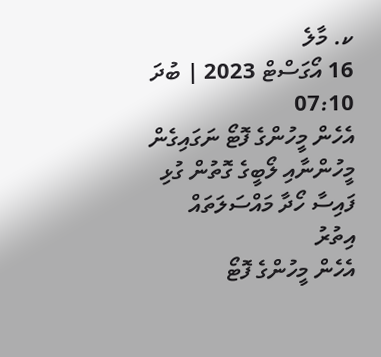ކ. މާލެ
16 އޯގަސްޓް 2023 | ބުދަ 07:10
އެހެން މީހުންގެ ފޮޓޯ ނަގައިގެން މީހުންނާއި ލޯބީގެ ގޮތުން ގުޅި ފައިސާ ހޯދާ މައްސަލަތައް އިތުރު
އެހެން މީހުންގެ ފޮޓޯ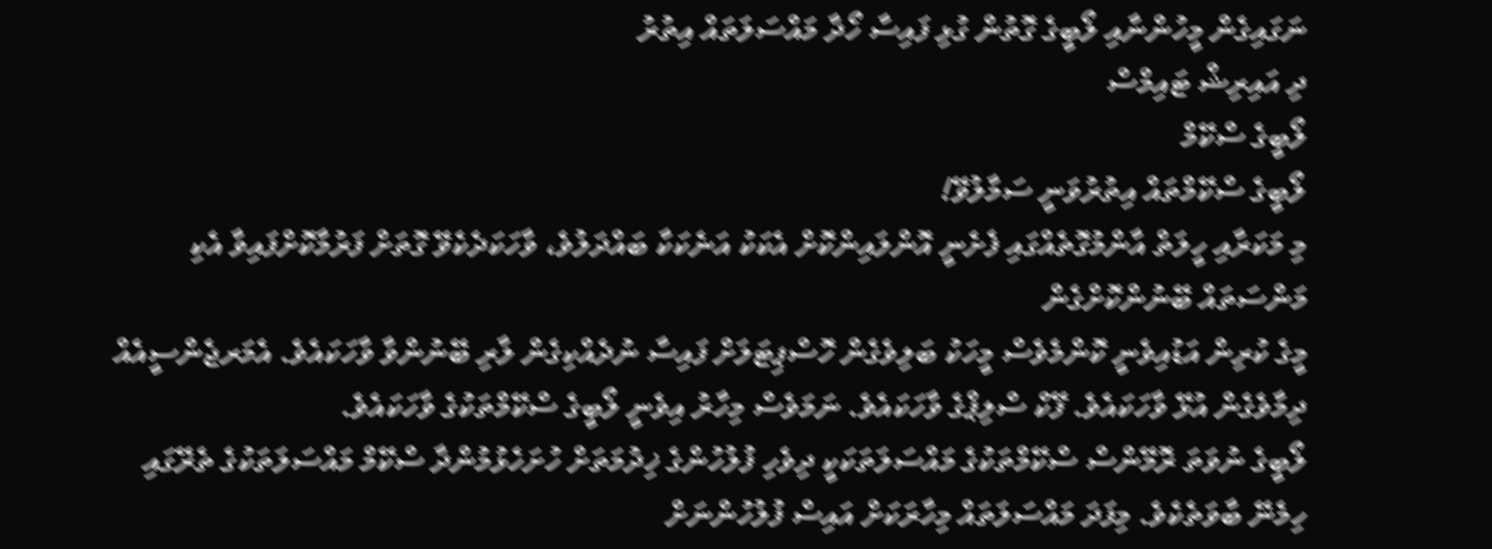ނަގައިގެން މީހުންނާއި ލޯބީގެ ގޮތުން ގުޅި ފައިސާ ހޯދާ މައްސަލަތައް އިތުރު
ދި އައިރިޝް ޓައިމްސް
ލޯބީގެ ސްކޭމް
ލޯބީގެ ސްކޭމްތައް އިތުރުވަނީ ސަމާލުވޭ!
މި މަކަރާއި ހީލަތް އާންމުގޮތެއްގައި ފެށެނީ އޮންލައިންކޮށް އެކަކު އަނެކަކާ ބައްދަލުވެ، ވާހަކަދެކެވޭ ގޮތަށް ފަރުމާކޮށްފައިވާ އެކި މަންސަތައް ބޭނުންކޮށްގެން
މީގެ ކުރިން އަޑުއިވެނީ ކޮންމެވެސް މީހަކު ބަލިވެގެން ހޮސްޕިޓަލަށް ފައިސާ ނުދެއްކިގެން ލާރި ބޭނުންވާ ވާހަކައެވެ. އެމަރޖެންސީއެއް ދިމާވެގެން އުޅޭ ވާހަކައެވެ. ފޭކް ސްލިޕްގެ ވާހަކައެވެ. ނަމަވެސް މިހާރު އިވެނީ ލޯބީގެ ސްކޭމްތަކުގެ ވާހަކައެވެ.
ލޯބީގެ ނުވަތަ ރޮމޭންސް ސްކޭމްތަކުގެ މައްސަލަތަކަކީ ދިވެހި ފުލުހުންގެ ޚިދުމަތަށް ހުށަހެޅުމުންދާ ސްކޭމް މައްސަލަތަކުގެ ތެރޭގައި ހިމެނޭ ބާވަތެކެވެ. މިފަދަ މައްސަލަތައް މިހާރަކަށް އައިސް ފުލުހުންނަށް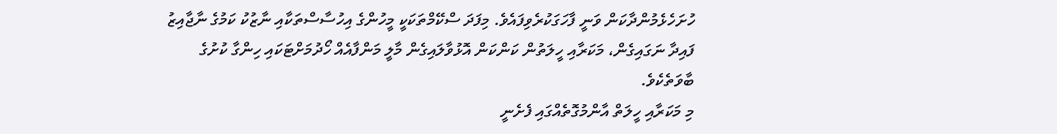ހުށަހެޅެމުންދާކަން ވަނީ ފާހަގަކުރެވިފައެވެ. މިފަދަ ސްކޭމްތަކަކީ މީހުންގެ އިހުސާސްތަކާއި ނާޒުކު ކަމުގެ ނާޖާއިޒު ފައިދާ ނަގައިގެން، މަކަރާއި ހީލަތުން ކަންކަން އޮޅުވާލައިގެން މާލީ މަންފާއެއް ހޯދުމަށްޓަކައި ހިންގާ ކުށުގެ ބާވަތެކެވެ.
މި މަކަރާއި ހީލަތް އާންމުގޮތެއްގައި ފެށެނީ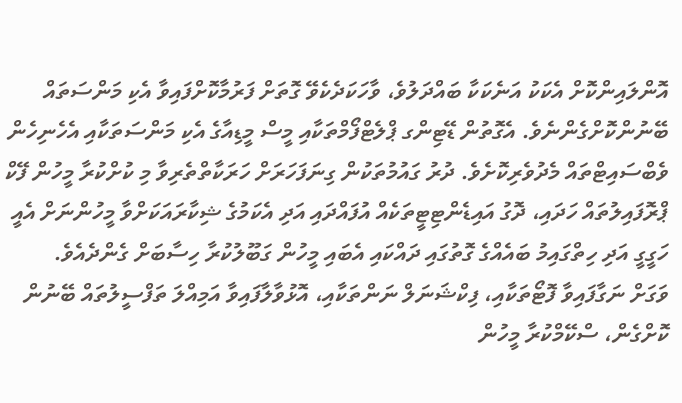އޮންލައިންކޮށް އެކަކު އަނެކަކާ ބައްދަލުވެ، ވާހަކަދެކެވޭ ގޮތަށް ފަރުމާކޮށްފައިވާ އެކި މަންސަތައް ބޭނުންކޮށްގެންނެވެ. އެގޮތުން ޑޭޓިންގ ޕްލެޓްފޯމްތަކާއި މީސް މީޑިއާގެ އެކި މަންސަތަކާއި އެހެނިހެން ވެބްސައިޓްތައް މެދުވެރިކޮށެވެ. ދުރު ގައުމުތަކުން ގިނަފަހަރަށް ހަރަކާތްތެރިވާ މި ކުށްކުރާ މީހުން ފޭކް ޕްރޮފައިލުތައް ހަދައި، ދޮގު އައިޑެންޓިޓީތަކެއް އުފައްދައި އަދި އެކަމުގެ ޝިކާރައަކަށްވާ މީހުންނަށް އެއީ ހަގީގީ އަދި ހިތްގައިމު ބައެއްގެ ގޮތުގައި ދައްކައި އެބައި މީހުން ގަބޫލުކުރާ ހިސާބަށް ގެންދެއެވެ.
ވަގަށް ނަގާފައިވާ ފޮޓޯތަކާއި، ފިކްޝަނަލް ނަންތަކާއި، އޮޅުވާލާފައިވާ އަމިއްލަ ތަފްސީލުތައް ބޭނުން ކޮށްގެން، ސްކޭމްކުރާ މީހުން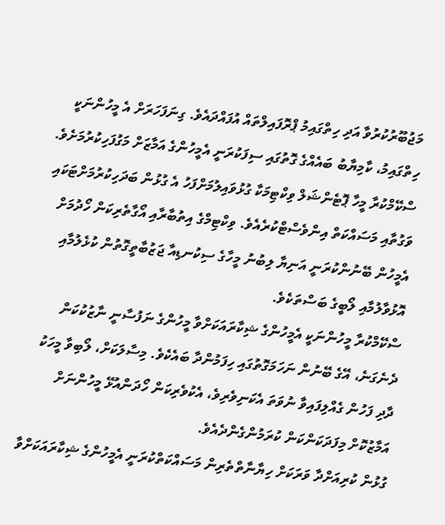މަޖުބޫރުކުރުވާ އަދި ހިތްގައިމު ޕްރޮފައިލްތައް އުފައްދައެވެ. ގިނަފަހަރަށް އެ މީހުންނަކީ ހިތްގައިމު، ކާމިޔާބު ބައެއްގެ ގޮތުގައި ސިފަކުރަނީ އެމީހުންގެ އަމާޒަށް މަގުފަހިކުރުމަށެވެ.
ސްކޭމްކުރާ މީހާ ޕޮޓެންޝަލް ވިކްޓިމަކާ ގުޅުވައިލުމަށްފަހު އެ ގުޅުން ބަދަހިކުރުމަށްޓަކައި ވަގުތާއި މަސައްކަތް އިންވެސްޓްކުރެއެވެ. ވިކްޓިމްގެ އިތުބާރާއި އޯގާތެރިކަން ހޯދުމަށް އެމީހުން ބޭނުންކުރަނީ އަނިޔާ ލިބުނު މީހާގެ ސިކުނޑިއާ ޖަޒުބާތީގޮތުން ކުޅެލުމާއި އޮޅުވާލުމާއި ލޯބީގެ ބަސްތަކެވެ.
ސްކޭމްކުރާ މީހުންނަކީ އެމީހުންގެ ޝިކާރައަކަށްވާ މީހުންގެ ނަފުސާނީ ނާޒުކުކަން ދެނެގަނެ، އޭގެ ބޭނުން ނަހަމަގޮތުގައި ހިފަމުންދާ ބައެކެވެ. މިސާލަކަށް، ލޯބިވާ މީހަކު ދާދި ފަހުން ގެއްލިފައިވާ ނުވަތަ އެކަނިވެރިވެ، އެކުވެރިކަން ހޯދަންއުޅޭ މީހުންނަށް އަމާޒުކޮށް މިފަދަކަންކަން ކުރަމުންގެންދެއެވެ.
ގުޅުން ކުރިއަށްދާ ވަރަކަށް ހިޔާނާތްތެރިން މަސައްކަތްކުރަނީ އެމީހުންގެ ޝިކާރައަކަށްވާ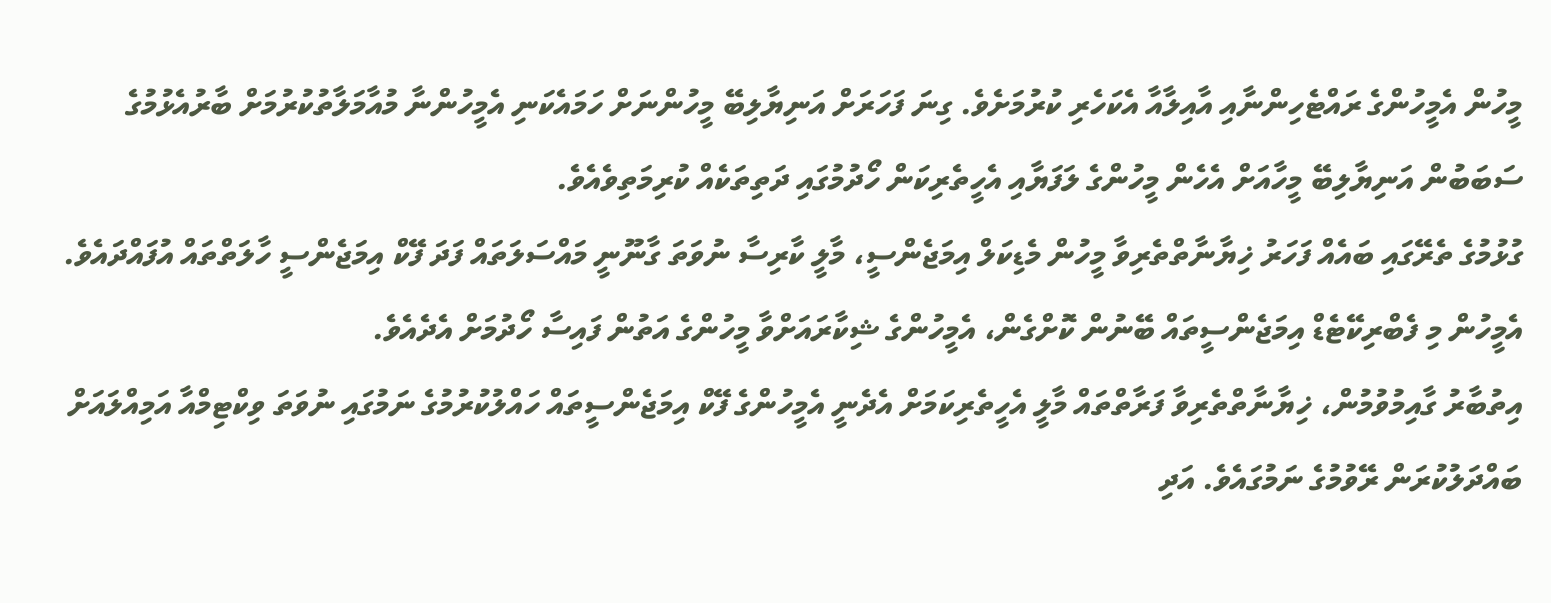މީހުން އެމީހުންގެ ރައްޓެހިންނާއި އާއިލާއާ އެކަހެރި ކުރުމަށެވެ. ގިނަ ފަހަރަށް އަނިޔާލިބޭ މީހުންނަށް ހަމައެކަނި އެމީހުންނާ މުއާމަލާތުކުރުމަށް ބާރުއެޅުމުގެ ސަބަބުން އަނިޔާލިބޭ މީހާއަށް އެހެން މީހުންގެ ލަފަޔާއި އެހީތެރިކަން ހޯދުމުގައި ދަތިތަކެއް ކުރިމަތިވެއެވެ.
ގުޅުމުގެ ތެރޭގައި ބައެއް ފަހަރު ޚިޔާނާތްތެރިވާ މީހުން މެޑިކަލް އިމަޖެންސީ، މާލީ ކާރިސާ ނުވަތަ ގާނޫނީ މައްސަލަތައް ފަދަ ފޭކް އިމަޖެންސީ ހާލަތްތައް އުފައްދައެވެ. އެމީހުން މި ފެބްރިކޭޓެޑް އިމަޖެންސީތައް ބޭނުން ކޮށްގެން، އެމީހުންގެ ޝިކާރައަށްވާ މީހުންގެ އަތުން ފައިސާ ހޯދުމަށް އެދެއެވެ.
އިތުބާރު ގާއިމުވުމުން، ޚިޔާނާތްތެރިވާ ފަރާތްތައް މާލީ އެހީތެރިކަމަށް އެދެނީ އެމީހުންގެ ފޭކް އިމަޖެންސީތައް ހައްލުކުރުމުގެ ނަމުގައި ނުވަތަ ވިކްޓިމްއާ އަމިއްލައަށް ބައްދަލުކުރަން ރޭވުމުގެ ނަމުގައެވެ. އަދި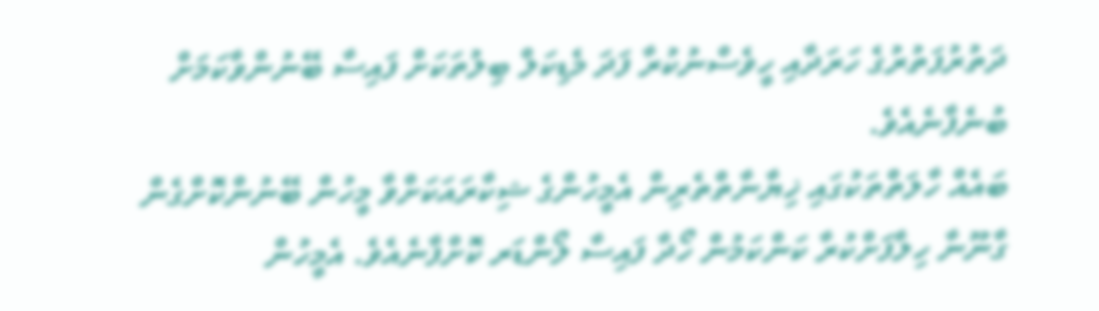ދަތުރުފަތުރުގެ ހަރަދާއި ހީވެސްނުކުރާ ފަދަ މެޑިކަލް ބިލުތަކަށް ފައިސާ ބޭނުންވާކަމަށް ބުނެފާނެއެވެ.
ބައެއް ހާލަތްތަކުގައި ޚިޔާނާތްތެރިން އެމީހުންގެ ޝިކާރައަކަށްވާ މީހުން ބޭނުންކޮށްގެން ގާނޫނާ ހިލާފަށްކުރާ ކަންކަމުން ހޯދާ ފައިސާ ލޯންޑަރ ކޮށްފާނެއެވެ. އެމީހުން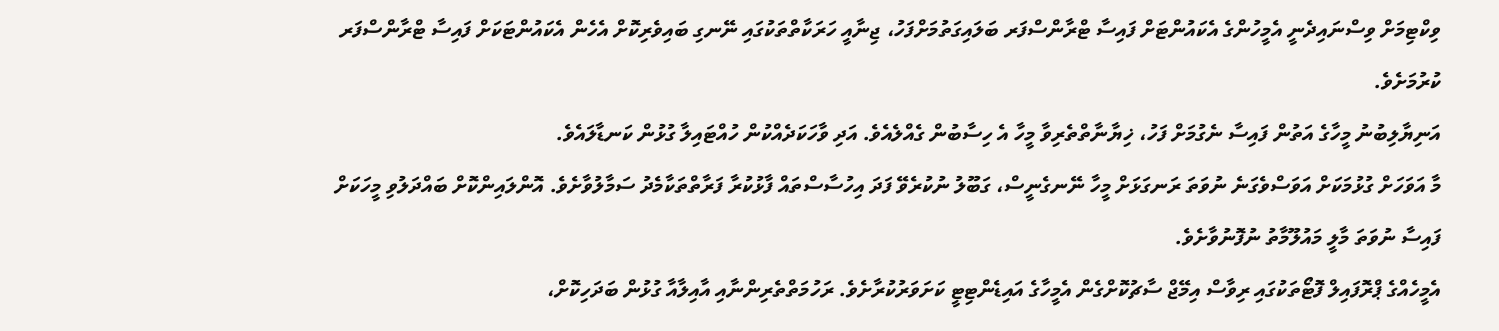ވިކްޓިމަށް ވިސްނައިދެނީ އެމީހުންގެ އެކައުންޓަށް ފައިސާ ޓްރާންސްފަރ ބަލައިގަތުމަށްފަހު، ޖިނާއީ ހަރަކާތްތަކުގައި ނޭނގި ބައިވެރިކޮށް އެހެން އެކައުންޓަކަށް ފައިސާ ޓްރާންސްފަރ ކުރުމަށެވެ.
އަނިޔާލިބުނު މީހާގެ އަތުން ފައިސާ ނެގުމަށް ފަހު، ޚިޔާނާތްތެރިވާ މީހާ އެ ހިސާބުން ގެއްލެއެވެ. އަދި ވާހަކަދެއްކުން ހުއްޓައިލާ ގުޅުން ކަނޑާލައެވެ.
މާ އަވަހަށް ގުޅުމަކަށް އަވަސްވެގަނެ ނުވަތަ ރަނގަޅަށް މީހާ ނޭނގެނީސް، ގަބޫލު ނުކުރެވޭ ފަދަ އިހުސާސްތައް ފާޅުކުރާ ފަރާތްތަކާމެދު ސަމާލުވާށެވެ. އޮންލައިންކޮށް ބައްދަލުވި މީހަކަށް ފައިސާ ނުވަތަ މާލީ މައުލޫމާތު ނުފޮނުވާށެވެ.
އެމީހެއްގެ ޕްރޮފައިލް ފޮޓޯތަކުގައި ރިވާސް އިމޭޖް ސާޗުކޮށްގެން އެމީހާގެ އައިޑެންޓިޓީ ކަށަވަރުކުރާށެވެ. ރަހުމަތްތެރިންނާއި އާއިލާއާ ގުޅުން ބަދަހިކޮށް،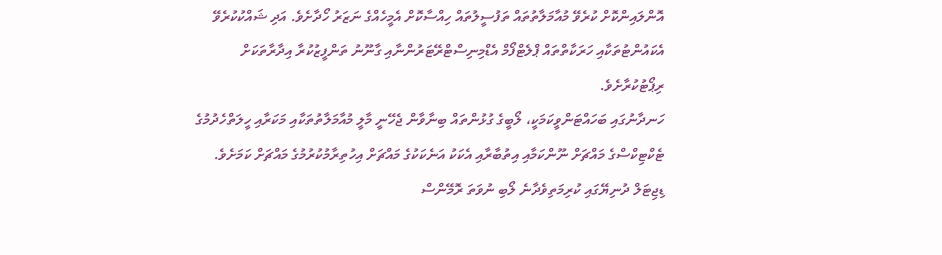އޮންލައިންކޮށް ކުރެވޭ މުއާމަލާތުތައް ތަފުސީލުތައް ހިއްސާކޮށް އެމީހެއްގެ ނަޒަރު ހޯދާށެވެ. އަދި ޝައްކުކުރެވޭ އެކައުންޓުތަކާއި ހަރަކާތްތައް ޕްލެޓްފޯމް އެޑްމިނިސްޓްރޭޓަރުންނާއި ގާނޫނު ތަންފީޒުކުރާ އިދާރާތަކަށް ރިޕޯޓުކުރާށެވެ.
ހަނދާނުގައި ބަހައްޓަންވީކަމަކީ، ލޯބީގެ ގުޅުންތައް ބިނާވާން ޖެހޭނީ މާލީ މުއާމަލާތުތަކާއި މަކަރާއި ހީލަތްހެދުމުގެ ޓެކްޓިކްސްގެ މައްޗަށް ނޫންކަމާއި އިތުބާރާއި އެކަކު އަނެކަކުގެ މައްޗަށް އިހުތިރާމުކުރުމުގެ މައްޗަށް ކަމަށެވެ.
ޑިޖިޓަލް ދުނިޔޭގައި ކުރިމަތިވެދާނެ ލޯބި ނުވަތަ ރޮމޭންސް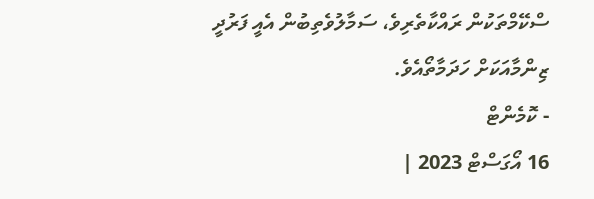ސްކޭމްތަކުން ރައްކާތެރިވެ، ސަމާލުވެތިބުން އެއީ ފަރުދީ ޒިންމާއަކަށް ހަދަމާތޯއެވެ.
- ކޮމެންޓް
16 އޯގަސްޓް 2023 |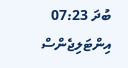ބުދަ 07:23
އިންޓަލިޖެންސް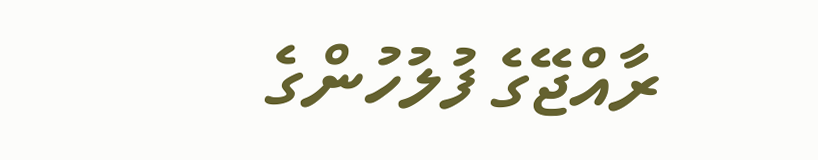ރާއްޖޭގެ ފުލުހުންގެ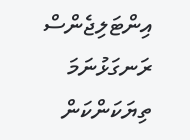އިންޓަލިޖެންސް ރަނގަޅުނަމަ ތިޔަކަންކަން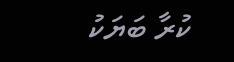ކުރާ ބަޔަކު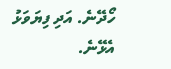ހޯދޭނެ. އަދި ފިޔަވަޅު އެޅޭނެ.